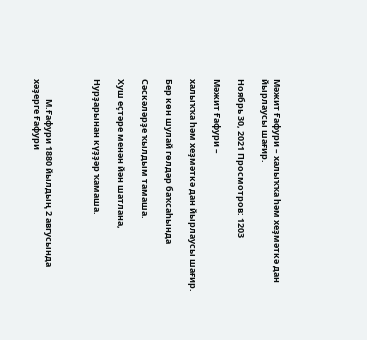Мәжит Ғафури – халыҡҡа һәм хеҙмәткә дан йырлаусы шағир.

Ноябрь 30, 2021 Просмотров: 1203

Мәжит Ғафури –

халыҡҡа һәм хеҙмәткә дан йырлаусы шағир.

Бер көн шулай гөлдәр баҡсаһында

Сәскәләрҙе ҡылдым тамаша.

Хуш еҫтәре менән йән шатлана,

Нурҙарынан күҙҙәр ҡамаша.



          М.Ғафури 1880 йылдың 2 авгусында хәҙерге Ғафури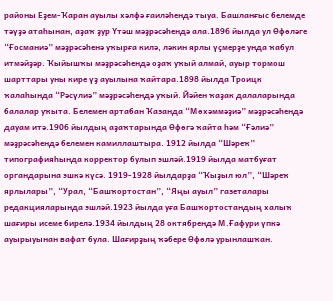районы Еҙем-Ҡаран ауылы хәлфә ғаиләһендә тыуа. Башланғыс белемде тәүҙә атаһынан, аҙаҡ ҙур Үтәш мәҙрәсәһендә ала.1896 йылда ул Өфөләге “Ғосманиә” мәҙрәсәһенә уҡырға килә, ләкин ярлы үҫмерҙе унда ҡабул итмәйҙәр. Ҡыйышҡы мәҙрәсәһендә оҙаҡ уҡый алмай, ауыр тормош шарттары уны кире үҙ ауылына ҡайтара.1898 йылда Троицк ҡалаһында “Рәсүлиә” мәҙрәсәһендә уҡый. Йәйен ҡаҙак далаларында балалар уҡыта. Белемен артабан Ҡазанда “Мөхәммәҙиә” мәҙрәсәһендә дауам итә.1906 йылдың аҙаҡтарында Өфөгә ҡайта һәм “Ғәлиә” мәҙрәсәһендә белемен камиллаштыра. 1912 йылда “Шәреҡ” типографияһында корректор булып эшләй.1919 йылда матбуғат органдарына эшкә күсә. 1919-1928 йылдарҙа “Ҡыҙыл юл”, “Шәреҡ ярлылары”, “Урал, “Башҡортостан”, “Яңы ауыл” газеталары редакцияларында эшләй.1923 йылда уға Башҡортостандың халыҡ шағиры исеме бирелә.1934 йылдың 28 октябрендә М.Ғафури үпкә ауырыуынан вафат була. Шағирҙың ҡәбере Өфөлә урынлашҡан.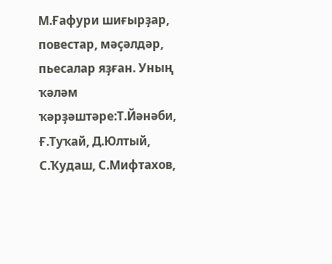М.Ғафури шиғырҙар, повестар, мәҫәлдәр, пьесалар яҙған. Уның ҡәләм ҡәрҙәштәре:Т.Йәнәби, Ғ.Туҡай, Д.Юлтый, С.Ҡудаш, С.Мифтахов,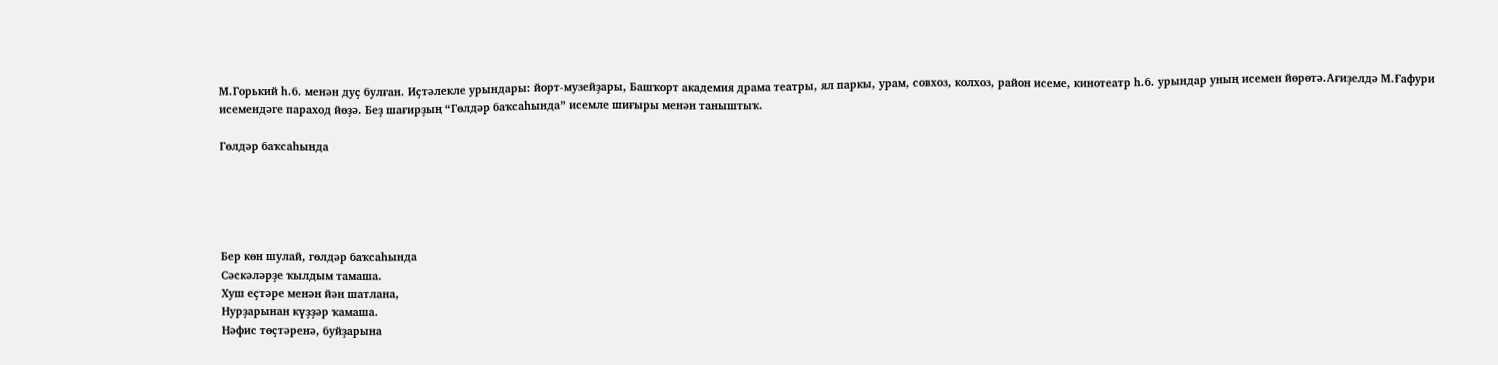М.Горький һ.б. менән дуҫ булған. Иҫтәлекле урындары: йорт-музейҙары, Башҡорт академия драма театры, ял паркы, урам, совхоз, колхоз, район исеме, кинотеатр һ.б. урындар уның исемен йөрөтә.Ағиҙелдә М.Ғафури исемендәге параход йөҙә. Беҙ шағирҙың “Гөлдәр баҡсаһында” исемле шиғыры менән таныштыҡ.

Гөлдәр баҡсаһында





Бер көн шулай, гөлдәр баҡсаһында
Сәскәләрҙе ҡылдым тамаша.
Хуш еҫтәре менән йән шатлана,
Нурҙарынан күҙҙәр ҡамаша.
Нәфис төҫтәренә, буйҙарына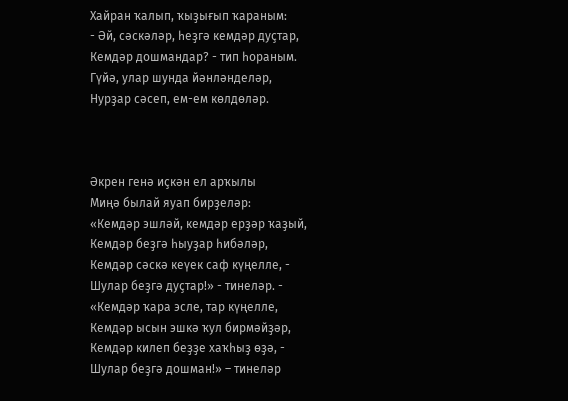Хайран ҡалып, ҡыҙығып ҡараным:
- Әй, сәскәләр, һеҙгә кемдәр дуҫтар,
Кемдәр дошмандар? - тип һораным.
Гүйә, улар шунда йәнләнделәр,
Нурҙар сәсеп, ем-ем көлдөләр.



Әкрен генә иҫкән ел арҡылы
Миңә былай яуап бирҙеләр:
«Кемдәр эшләй, кемдәр ерҙәр ҡаҙый,
Кемдәр беҙгә һыуҙар һибәләр,
Кемдәр сәскә кеүек саф күңелле, -
Шулар беҙгә дуҫтар!» - тинеләр. -
«Кемдәр ҡара эсле, тар күңелле,
Кемдәр ысын эшкә ҡул бирмәйҙәр,
Кемдәр килеп беҙҙе хаҡһыҙ өҙә, -
Шулар беҙгә дошман!» – тинеләр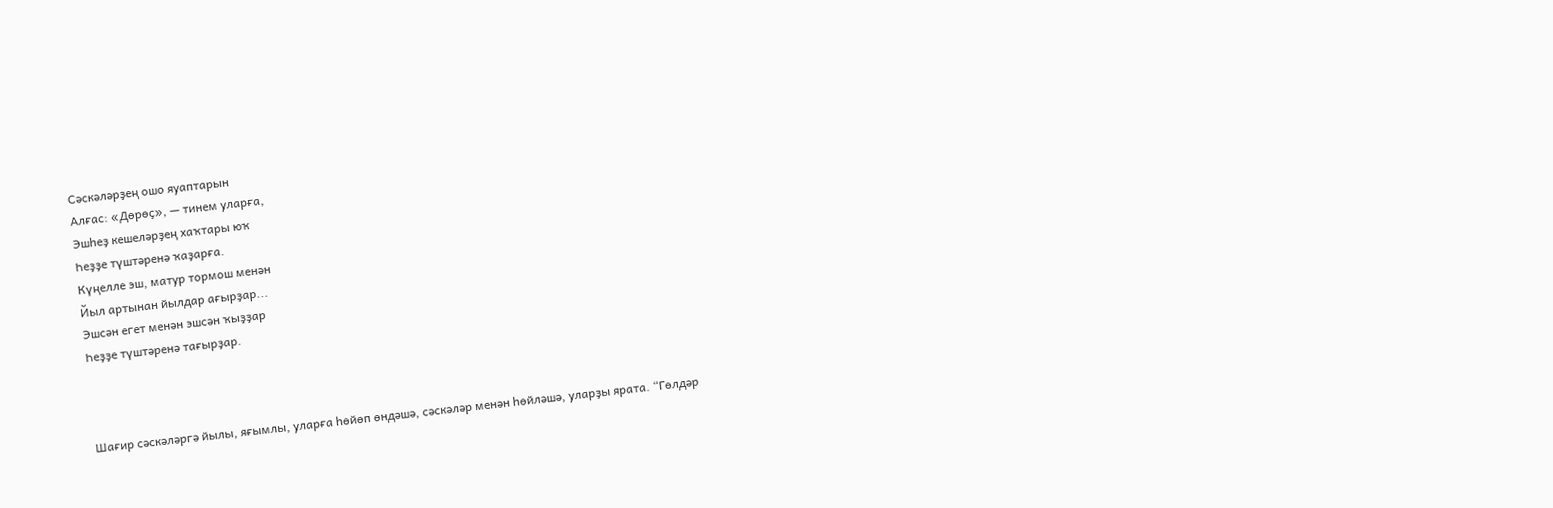Сәскәләрҙең ошо яуаптарын
Алғас: «Дөрөҫ», — тинем уларға,
Эшһеҙ кешеләрҙең хаҡтары юҡ
Һеҙҙе түштәренә ҡаҙарға.
Күңелле эш, матур тормош менән
Йыл артынан йылдар ағырҙар...
Эшсән егет менән эшсән ҡыҙҙар
Һеҙҙе түштәренә тағырҙар.



Шағир сәскәләргә йылы, яғымлы, уларға һөйөп өндәшә, сәскәләр менән һөйләшә, уларҙы ярата. “Гөлдәр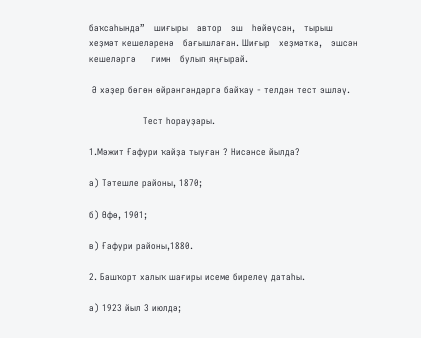баҡсаһында”   шиғыры   автор   эш   һөйөүсән,   тырыш   хеҙмәт кешеләренә   бағышлаған. Шиғыр   хеҙмәткә,   эшсән   кешеләргә     гимн   булып яңғырай.

 Ә хәҙер бөгөн өйрәнгәндәргә байҡау - телдән тест эшләү.

                  Тест һорауҙары.

1.Мәжит Ғафури ҡайҙа тыуған ? Нисәнсе йылда?

а) Тәтешле районы, 1870;

б) Өфө, 1901;

в) Ғафури районы,1880.

2. Башҡорт халыҡ шағиры исеме бирелеү датаһы.

а) 1923 йыл 3 июлдә;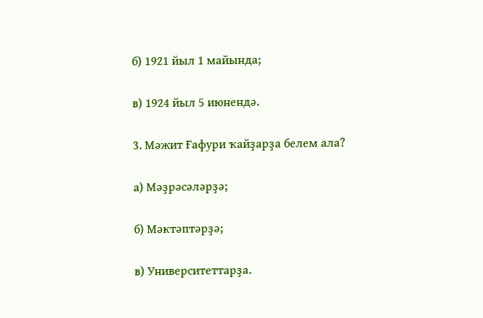б) 1921 йыл 1 майында;

в) 1924 йыл 5 июнендә.

3. Мәжит Ғафури ҡайҙарҙа белем ала?

а) Мәҙрәсәләрҙә;

б) Мәктәптәрҙә;

в) Университеттарҙа.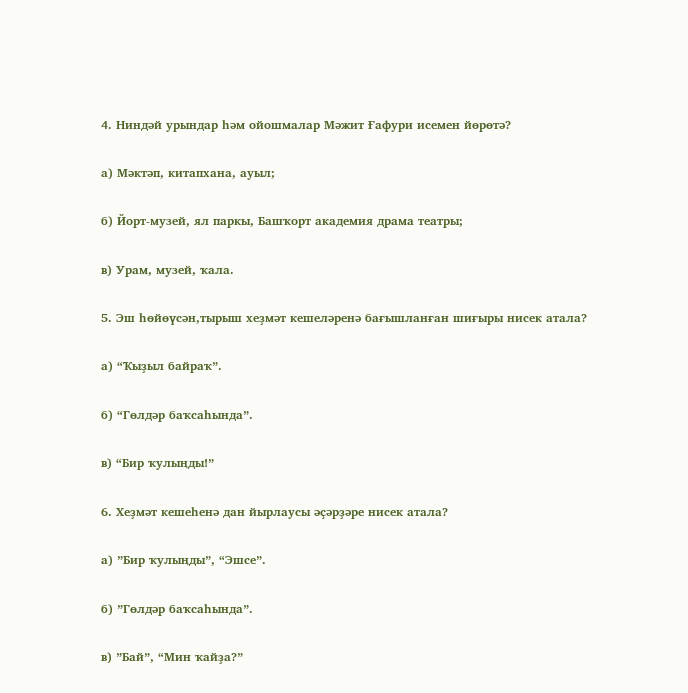4. Ниндәй урындар һәм ойошмалар Мәжит Ғафури исемен йөрөтә?

а) Мәктәп, китапхана, ауыл;

б) Йорт-музей, ял паркы, Башҡорт академия драма театры;

в) Урам, музей, ҡала.

5. Эш һөйөүсән,тырыш хеҙмәт кешеләренә бағышланған шиғыры нисек атала?

а) “Ҡыҙыл байраҡ”.

б) “Гөлдәр баҡсаһында”.

в) “Бир ҡулыңды!”

6. Хеҙмәт кешеһенә дан йырлаусы әҫәрҙәре нисек атала?

а) ”Бир ҡулыңды”, “Эшсе”.

б) ”Гөлдәр баҡсаһында”.

в) ”Бай”, “Мин ҡайҙа?”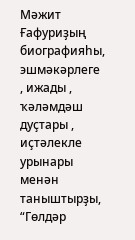Мәжит Ғафуриҙың биографияһы, эшмәкәрлеге , ижады , ҡәләмдәш дуҫтары , иҫтәлекле урынары менән таныштырҙы, “Гөлдәр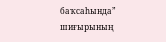баҡсаһында” шиғырының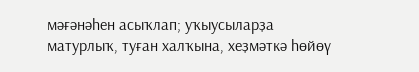мәғәнәһен асыҡлап; уҡыусыларҙа матурлыҡ, туған халҡына, хеҙмәткә һөйөү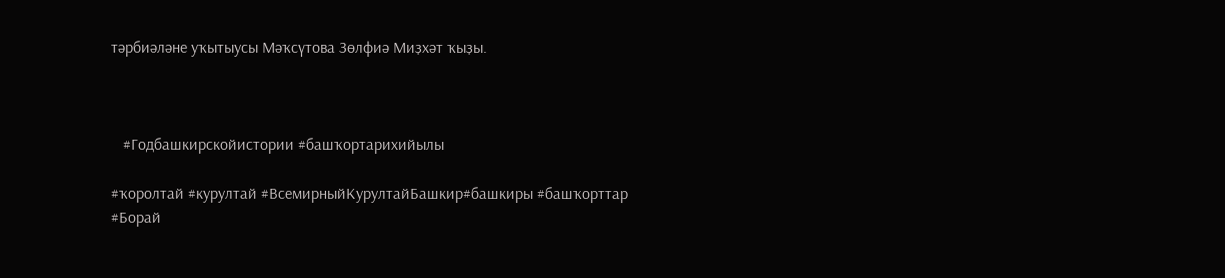тәрбиәләне уҡытыусы Мәҡсүтова Зөлфиә Миҙхәт ҡыҙы.



   #Годбашкирскойистории #башҡортарихийылы

#ҡоролтай #курултай #ВсемирныйКурултайБашкир#башкиры #башҡорттар #Борай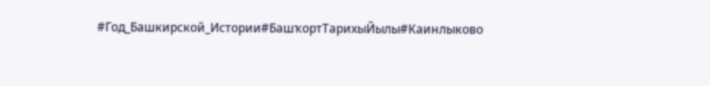#Год_Башкирской_Истории#БашҡортТарихыЙылы#Каинлыково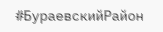#БураевскийРайон